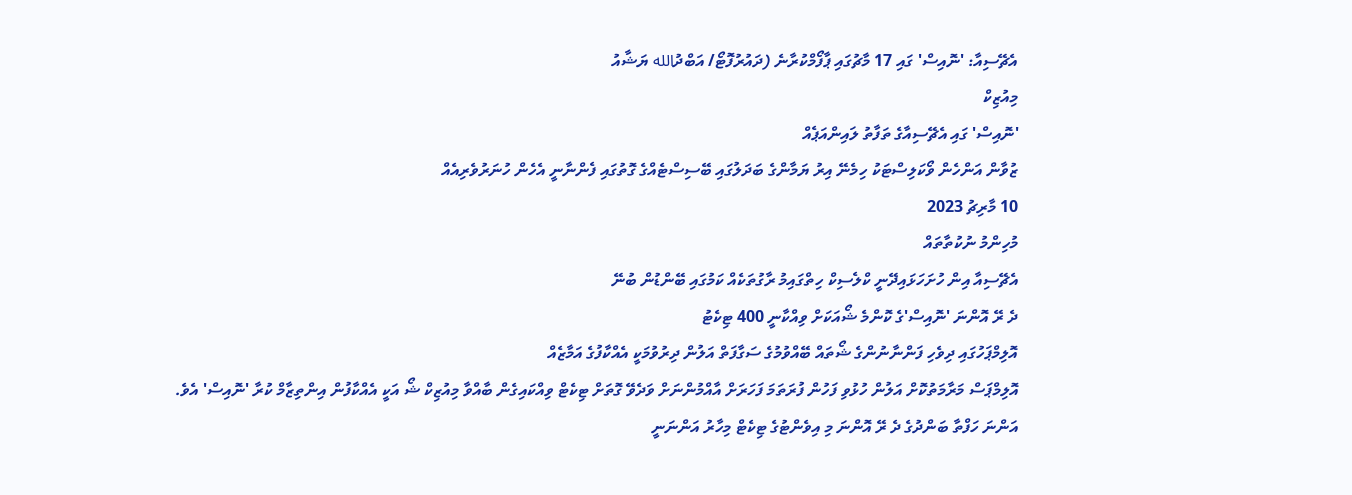އެޗޭސިއާ: 'ނޮއިސް' ގައި 17 މާޗުގައި ޕާފޯމްކުރާނެ (ދައުރުފޮޓޯ/ އަބްދުالله ޔަޝާއު
މިއުޒިކް
'ނޮއިސް' ގައި އެޗޭސިއާގެ ތަފާތު ލައިންއަޕެއް
ޒުވާން އަންހެން ވޯކަލިސްޓަކު ހިމެނޭ އިރު ޔަމާންގެ ބަދަލުގައި ބޭސިސްޓެއްގެ ގޮތުގައި ފެންނާނީ އެހެން ހުނަރުވެރިއެއް
10 މާރިޗު 2023
މުހިންމު ނުކުތާތައް
އެޗޭސިއާ އިން ހުށަހަޅައިދޭނީ ކްލެސިކް ހިތްގައިމު ރާގުތަކެއް ކަމުގައި ބޭންޑުން ބުނޭ
ދެ ރޭ އޮންނަ 'ނޮއިސް'ގެ ކޮންމެ ޝޯއަކަށް ވިއްކާނީ 400 ޓިކެޓު
އޮލިމްޕަހުގައި ދިވެހި ފަންނާނުންގެ ޝޯތައް ބޭއްވުމުގެ ސަގާފަތް އަލުން ދިރުވުމަކީ އެއްކާފުގެ އަމާޒެއް
އޮލިމްޕަސް މަރާމަތުކޮށް އަލުން ހުޅުވި ފަހުން ފުރަތަމަ ފަހަރަށް އާއްމުންނަށް ވަދެވޭ ގޮތަށް ޓިކެޓް ވިއްކައިގެން ބާއްވާ މިއުޒިކް ޝޯ އަކީ އެއްކާފުން އިންތިޒާމް ކުރާ 'ނޮއިސް' އެވެ.
އަންނަ ހަފްތާ ބަންދުގެ ދެ ރޭ އޮންނަ މި އިވެންޓުގެ ޓިކެޓް މިހާރު އަންނަނީ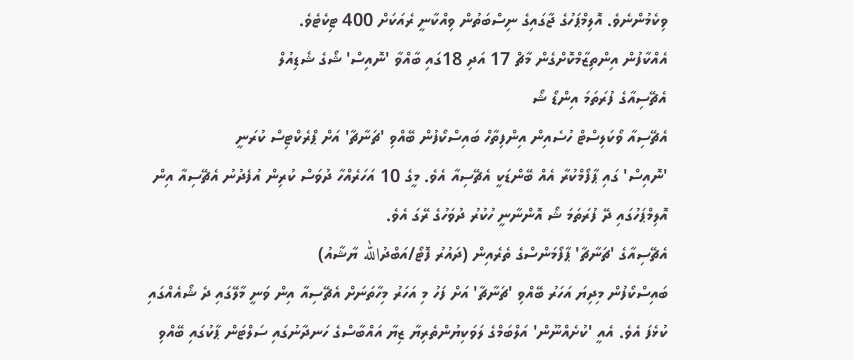ވިކެމުންނެވެ. އޮލިމްޕަހުގެ ޖާގައިގެ ނިސްބަތުން ވިއްކާނީ ރެއަކަށް 400 ޓިކެޓެވެ.
އެއްކާފުން އިންތިޒާމްކޮށްގެން މާޗް 17 އަދި 18ގައި ބާއްވާ 'ނޮއިސް' ޝޯގެ ޝެޑިއުލް
އެޗޭސިއާގެ ފުރަތަމަ އިންޑޯ ޝޯ
އެޗޭސިއާ ވޯކަލިސްޓް ހުސެއިން އިންފިތާހް ބައިސްކޯފުން ބޭއްވި 'ޗަނާޗާ' އަށް ޕްރެކްޓިސް ކުރަނީ
'ނޮއިސް' ގައި ޕާފޯމްކުރާ އެއް ބޭންޑަކީ އެޗޭސިއާ އެވެ. މީގެ 10 އަހަރެއްހާ ދުވަސް ކުރިން އުފެދުނު އެޗޭސިއާ އިން އޮލިމްޕަހުގައި ދޭ ފުރަތަމަ ޝޯ އޮންނާނީ ހުކުރު ދުވަހުގެ ރޭގަ އެވެ.
އެޗޭސިއާގެ 'ޗަނާޗާ' ޕާފޯމަންސްގެ ތެރެއިން (ދައުރު ފޮޓޯ/އަބްދުالله ޔާޝާއު)
ބައިސްކޯފުން މިދިޔަ އަހަރު ބޭއްވި 'ޗަނާޗާ' އަށް ފަހު މި އަހަރު މިހާތަނަށް އެޗޭސިއާ އިން ވަނީ މާލޭގައި ދެ ޝޯއެއްގައި ކުޅެފަ އެވެ. އެއީ 'ކުށެއްނޫން' އަލްބަމްގެ ލަވަކިޔުންތެރިޔާ ޒިޔާ އައްބާސްގެ ހަނދާނުގައި ސަލްޓަން ޕާކުގައި ބޭއްވި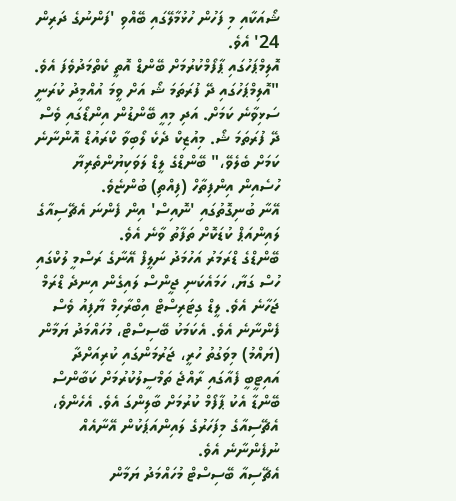ޝޯއަކާއި މި ފަހުން ހުޅުމާލޭގައި ބޭއްވި 'ފަންނުގެ ދަރިން 24' އެވެ.
އޮލިމްޕަހުގައި ޕާފޯމްކުރުމަށް ބޭންޑް އޮތީ ކެތްމަދުވެފަ އެވެ.
"އޮލިމްޕަހުގައި ދޭ ފުރަތަމަ ޝޯ އަށް ވީމަ އުއްމީދު ކުރަނީ ސަޅިވާނެ ކަމަށް. އަދި މިއީ ބޭންޑުން އިންޑޯގައި ވެސް ދޭ ފުރަތަމަ ޝޯ. މިއުޒިކް ދެކެ ލޯބިވާ ކްރައުޑް އޮންނާނެ ކަމަށް ބެލެވޭ،" ބޭންޑްގެ ލީޑް ލަވަކިޔުންތެރިޔާ ހުސެއިން އިންފިތާހް (ފިއްތި) ބުންޏެވެ.
އޭނާ ބުނިގޮތުގައި 'ނޮއިސް' އިން ފެންނަ އެޗޭސިއާގެ ލައިންއަޕް ކުޑަކޮށް ތަފާތު ވާނެ އެވެ.
ބޭންޑްގެ ޑްރަމަރު އަހުމަދު ނަލީފް އޭނާގެ ރަސްމީ ލުކްގައި ހުސް ގަޔާ، ހަމައެކަނި ޖީންސް ލައިގެން އިނދެ ޑްރަމް ޖަހާނެ އެވެ. ލީޑް ގިޓަރިސްޓް އިބްރާހިމް ޔާފިއު ވެސް ފެންނާނެ އެވެ. އެކަމަކު ބޭސިސްޓް، މުހައްމަދު ޔަމާން (ޔައްމު) މިވަގުތު ހުރީ، ޖަރުމަންގައި ކުރިއަށްދާ އައިޓީބީ ފެއާގައި ރާއްޖެ ތަމްސީލުކުރުމަށް ކަބާންސް ބޭންޑާ އެކު ޕާފޯމް ކުރުމަށް ބާލިންގަ އެވެ. އެހެންވެ، އެޗޭސިއާގެ މިފަހަރުގެ ލައިންއަޕަކުން އޭނާއެއް ނުފެންނާނެ އެވެ.
އެޗޭސިއާ ބޭސިސްޓް މުހައްމަދު ޔަމާން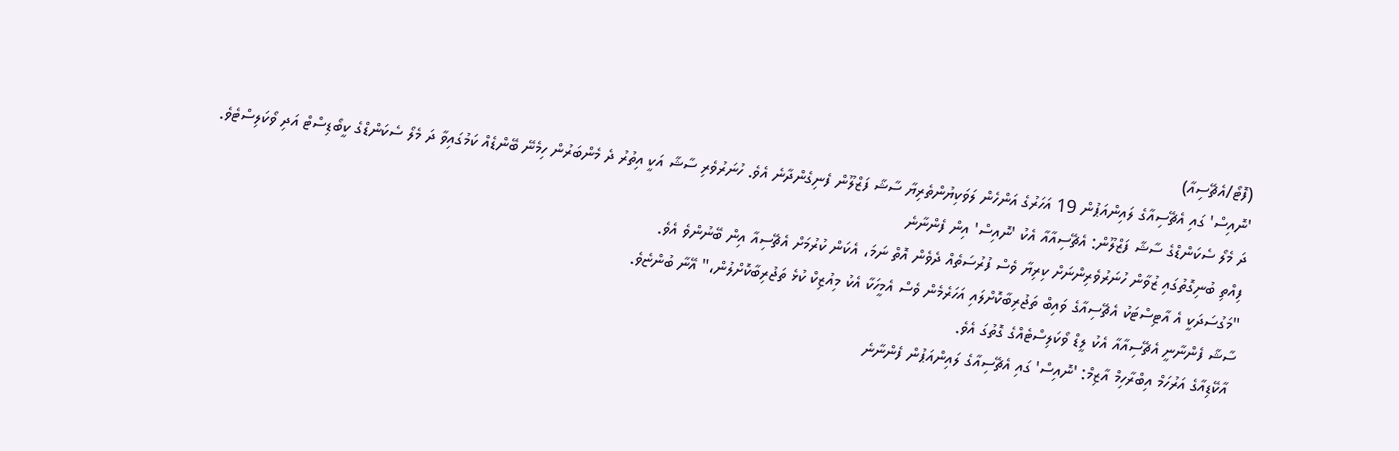(ފޮޓޯ/އެޗޭސިއާ)
'ނޮއިސް' ގައި އެޗޭސިއާގެ ލައިންއަޕުން 19 އަހަރުގެ އަންހެން ލަވަކިޔުންތެރިޔާ ސާޝާ ފަޒްލޫން ފެނިގެންދާނެ އެވެ. ހުނަރުވެރި ސާޝާ އަކީ އިތުރު ދެ މެންބަރުން ހިމެނޭ ބޭންޑެއް ކަމުގައިވާ ދަ މެލޯ ސެކަންޑްގެ ކީބޯޑިސްޓް އަދި ވޯކަލިސްޓެވެ.
ދަ މެލޯ ސެކަންޑްގެ ސާޝާ ފަޒްލޫން: އެޗޭސިއާއާ އެކު 'ނޮއިސް' އިން ފެންނާނެ
ފިއްތި ބުނިގޮތުގައި ޒުވާން ހުނަރުވެރިންނަށް ކިރިޔާ ވެސް ފުރުސަތެއް ދެވެން އޮތް ނަމަ، އެކަން ކުރުމަށް އެޗޭސިއާ އިން ބޭނުންވެ އެވެ.
"މަގުސަދަކީ އެ އާޓިސްޓަކު އެޗޭސިއާގެ ވައިބް ތަޖުރިބާކޮށްލައި އަހަރެމެން ވެސް އެމީހަކާ އެކު މިއުޒިކް ކުޅެ ތަޖުރިބާކޮށްލުން،" އޭނާ ބުންޏެވެ.
ސާޝާ ފެންނާނީ އެޗޭސިއާއާ އެކު ލީޑް ވޯކަލިސްޓެއްގެ ގޮތުގަ އެވެ.
 އާކޭޑިއާގެ އަރުހަމް އިބްރާހިމް އާޒިމް: 'ނޮއިސް' ގައި އެޗޭސިއާގެ ލައިންއަޕުން ފެންނާނެ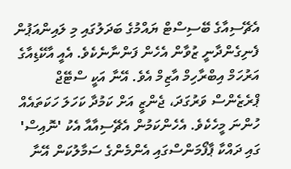އެޗޭސިއާގެ ބޭސިސްޓް ޔައްމުގެ ބަދަލުގައި މި ލައިންއަޕުން ފެނިގެންދާނީ ޒުވާން އެހެން ފަންނާނެކެވެ. އެއީ އާކޭޑިއާގެ އަރުހަމް އިބްރާހިމް އާޒިމް އެވެ. އޭނާ އަކީ ސްޓޭޖް ޕްރެޒެންސް ވަރުގަދަ، ޖެންޒީ އަށް ކަމުދާ ކަހަލަ ހަކަތައެއް ހުންނަ މީހެކެވެ. އެހެންކަމުން އެޗޭސިއާއާ އެކު 'ނޮއިސް' ގައި ދައްކާ ޕާފޯމަންސްގައި އެންމެންގެ ސަމާލުކަން އޭނާ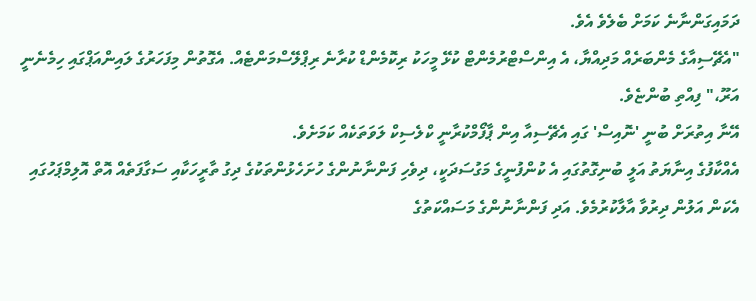ދަމައިގަންނާނެ ކަމަށް ބެލެވެ އެވެ.
"އެޗޭސިއާގެ މެންބަރެއް މަދިއްޔާ، އެ އިންސްޓްރުމެންޓް ކުޅޭ މީހަކު ރިކޮމެންޑް ކުރާނެ ރިޕްލޭސްމަންޓެއް. އެގޮތުން މިފަހަރުގެ ލައިންއަޕްގައި ހިމެނެނީ އަރޫ،" ފިއްތި ބުންޏެވެ.
އޭނާ އިތުރަށް ބުނީ 'ނޮއިސް' ގައި އެޗޭސިއާ އިން ޕާފޯމްކުރާނީ ކްލެސިކް ލަވަތަކެއް ކަމަށެވެ.
އެއްކާފުގެ އިނާޔަތު އަލީ ބުނިގޮތުގައި އެ ކުންފުނީގެ މަގުސަދަކީ، ދިވެހި ފަންނާނުންގެ ހުށަހެޅުންތަކުގެ ދިގު ތާރީހަކާއި ސަގާފަތެއް އޮތް އޮލިމްޕަހުގައި އެކަން އަލުން ދިރުވާ އާލާކުރުމެވެ. އަދި ފަންނާނުންގެ މަސައްކަތުގެ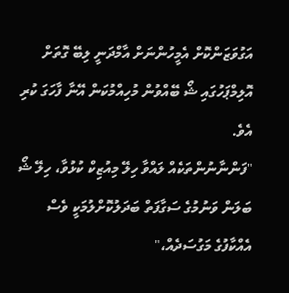އަގުވަޒަންކޮށް އެމީހުންނަށް އާމްދަނީ ލިބޭ ގޮތަށް އޮލިމްޕަހުގައި ޝޯ ބޭއްވުން މުހިއްމުކަން އޭނާ ފާހަގަ ކުރި އެވެ.
"ފަންނާނުންތަކެއް ލައްވާ ހިލޭ މިއުޒިކް ކުޅުވާ، ހިލޭ ޝޯ ބަލަން ވަނުމުގެ ސަގާފަތް ބަދަލުކޮށްލުމަކީ ވެސް އެއްކާފުގެ މަގުސަދެއް،"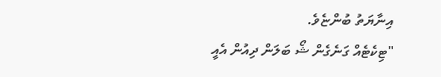އިނާޔަތު ބުންޏެވެ.
"ޓިކެޓެއް ގަނެގެން ޝޯ ބަލަން ދިއުން އެއީ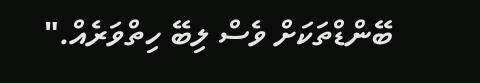ބޭންޑްތަކަށް ވެސް ލިބޭ ހިތްވަރެއް."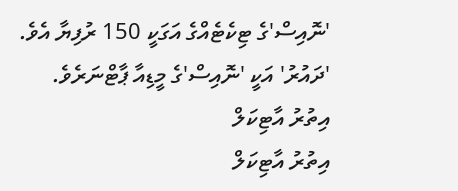'ނޮއިސް'ގެ ޓިކެޓެއްގެ އަގަކީ 150 ރުފިޔާ އެވެ.
'ދައުރު' އަކީ 'ނޮއިސް'ގެ މީޑިއާ ޕާޓްނަރެވެ.
އިތުރު އާޓިކަލް
އިތުރު އާޓިކަލް